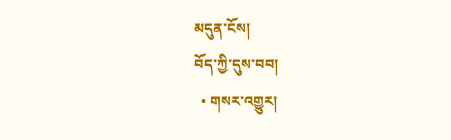མདུན་ངོས།
བོད་ཀྱི་དུས་བབ།
  • གསར་འགྱུར།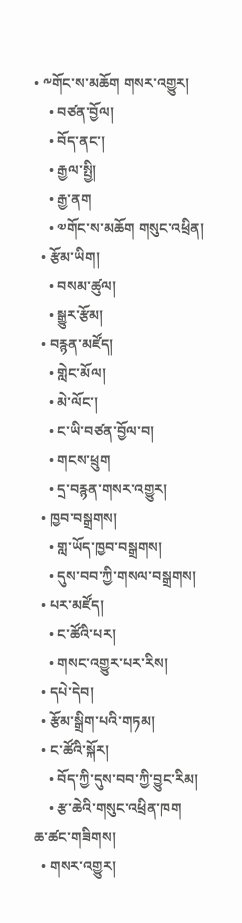• ༸གོང་ས་མཆོག གསར་འགྱུར།
    • བཙན་བྱོལ།
    • བོད་ནང་།
    • རྒྱལ་སྤྱི།
    • རྒྱ་ནག
    • ༧གོང་ས་མཆོག གསུང་འཕྲིན།
  • རྩོམ་ཡིག།
    • བསམ་ཚུལ།
    • སྒྱུར་རྩོམ།
  • བརྙན་མཛོད།
    • གླེང་མོལ།
    • མེ་ལོང་།
    • ང་ཡི་བཙན་བྱོལ་བ།
    • གངས་ཕྲུག
    • དྲ་བརྙན་གསར་འགྱུར།
  • ཁྱབ་བསྒྲགས།
    • གླ་ཡོད་ཁྱབ་བསྒྲགས།
    • དུས་བབ་ཀྱི་གསལ་བསྒྲགས།
  • པར་མཛོད།
    • ང་ཚོའི་པར།
    • གསང་འགྱུར་པར་རིས།
  • དཔེ་དེབ།
  • རྩོམ་སྒྲིག་པའི་གཏམ།
  • ང་ཚོའི་སྐོར།
    • བོད་ཀྱི་དུས་བབ་ཀྱི་བྱུང་རིམ།
    • རྩ་ཆེའི་གསུང་འཕྲིན་ཁག
ཆ་ཚང་གཟིགས།
  • གསར་འགྱུར།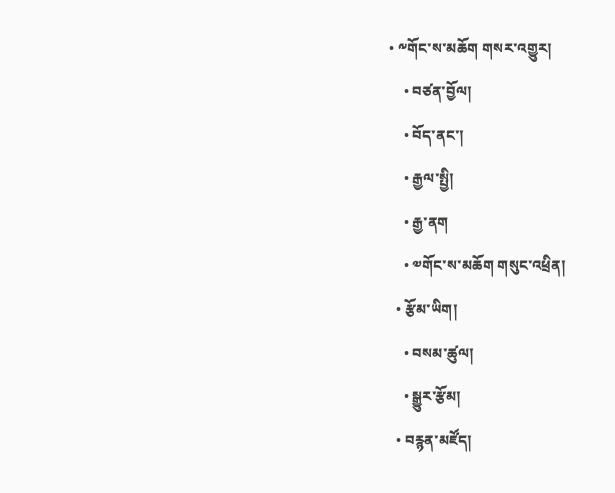• ༸གོང་ས་མཆོག གསར་འགྱུར།
    • བཙན་བྱོལ།
    • བོད་ནང་།
    • རྒྱལ་སྤྱི།
    • རྒྱ་ནག
    • ༧གོང་ས་མཆོག གསུང་འཕྲིན།
  • རྩོམ་ཡིག།
    • བསམ་ཚུལ།
    • སྒྱུར་རྩོམ།
  • བརྙན་མཛོད།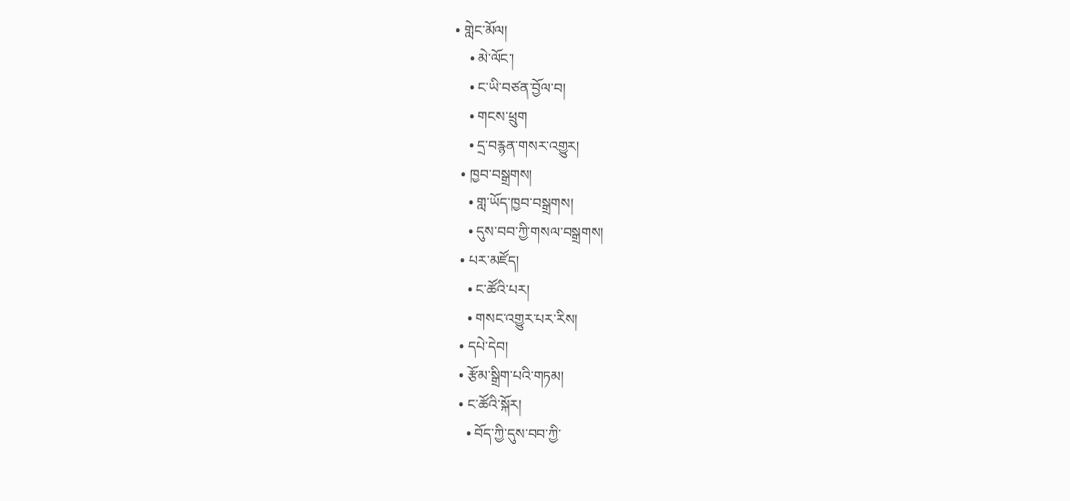• གླེང་མོལ།
    • མེ་ལོང་།
    • ང་ཡི་བཙན་བྱོལ་བ།
    • གངས་ཕྲུག
    • དྲ་བརྙན་གསར་འགྱུར།
  • ཁྱབ་བསྒྲགས།
    • གླ་ཡོད་ཁྱབ་བསྒྲགས།
    • དུས་བབ་ཀྱི་གསལ་བསྒྲགས།
  • པར་མཛོད།
    • ང་ཚོའི་པར།
    • གསང་འགྱུར་པར་རིས།
  • དཔེ་དེབ།
  • རྩོམ་སྒྲིག་པའི་གཏམ།
  • ང་ཚོའི་སྐོར།
    • བོད་ཀྱི་དུས་བབ་ཀྱི་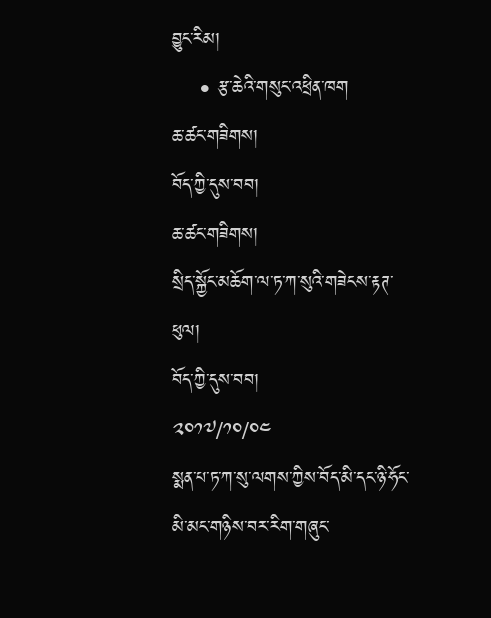བྱུང་རིམ།
    • རྩ་ཆེའི་གསུང་འཕྲིན་ཁག
ཆ་ཚང་གཟིགས།
བོད་ཀྱི་དུས་བབ།
ཆ་ཚང་གཟིགས།
སྲིད་སྐྱོང་མཆོག་ལ་ཏ་ཀ་སུའི་གཟེངས་རྟཊ་ཕུལ།
བོད་ཀྱི་དུས་བབ།
༢༠༡༧/༡༠/༠༤
སྨན་པ་ཏ་ཀ་སུ་ལགས་ཀྱིས་བོད་མི་དང་ཉི་ཧོང་མི་མང་གཉིས་བར་རིག་གཞུང་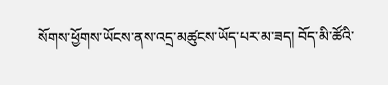སོགས་ཕྱོགས་ཡོངས་ནས་འདྲ་མཚུངས་ཡོད་པར་མ་ཟད། བོད་མི་ཚོའི་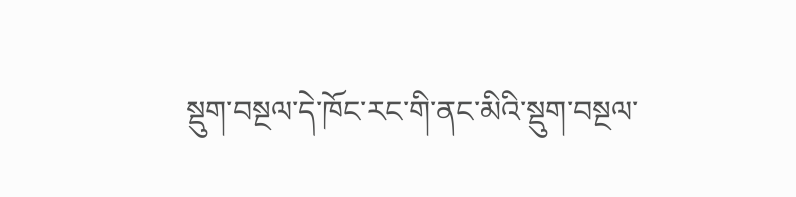སྡུག་བསྔལ་དེ་ཁོང་རང་གི་ནང་མིའི་སྡུག་བསྔལ་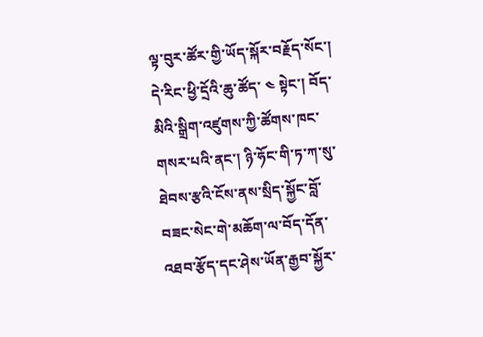ལྟ་བུར་ཚོར་གྱི་ཡོད་སྐོར་བརྗོད་སོང་།
དེ་རིང་ཕྱི་དྲོའི་ཆུ་ཚོད་ ༤ སྟེང་། བོད་མིའི་སྒྲིག་འཛུགས་ཀྱི་ཚོགས་ཁང་གསར་པའི་ནང་། ཉི་ཧོང་གི་ཏ་ཀ་སུ་ཐེབས་རྩའི་ངོས་ནས་སྲིད་སྐྱོང་བློ་བཟང་སེང་གེ་མཆོག་ལ་བོད་དོན་འཐབ་རྩོད་དང་ཤེས་ཡོན་རྒྱབ་སྐྱོར་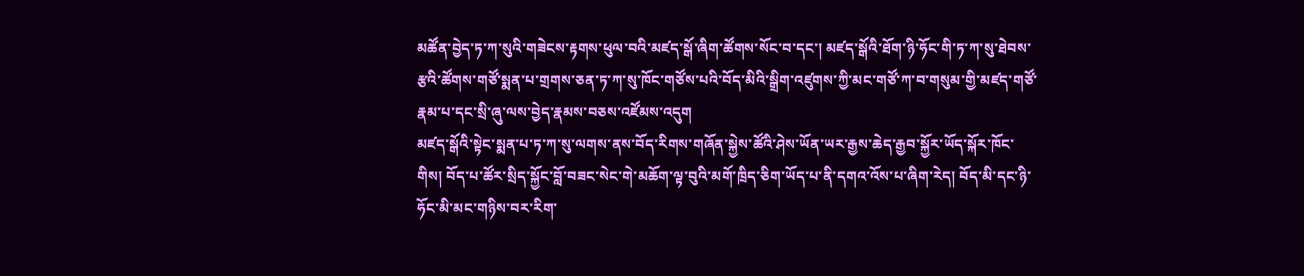མཚོན་བྱེད་ཏ་ཀ་སུའི་གཟེངས་རྟགས་ཕུལ་བའི་མཛད་སྒོ་ཞིག་ཚོགས་སོང་བ་དང་། མཛད་སྒོའི་ཐོག་ཉི་ཧོང་གི་ཏ་ཀ་སུ་ཐེབས་རྩའི་ཚོགས་གཙོ་སྨན་པ་གྲགས་ཅན་ཏ་ཀ་སུ་ཁོང་གཙོས་པའི་བོད་མིའི་སྒྲིག་འཛུགས་ཀྱི་མང་གཙོ་ཀ་བ་གསུམ་གྱི་མཛད་གཙོ་རྣམ་པ་དང་སྲི་ཞུ་ལས་བྱེད་རྣམས་བཅས་འཛོམས་འདུག
མཛད་སྒོའི་སྟེང་སྨན་པ་ཏ་ཀ་སུ་ལགས་ནས་བོད་རིགས་གཞོན་སྐྱེས་ཚོའི་ཤེས་ཡོན་ཡར་རྒྱས་ཆེད་རྒྱབ་སྐྱོར་ཡོད་སྐོར་ཁོང་གིས། བོད་པ་ཚོར་སྲིད་སྐྱོང་བློ་བཟང་སེང་གེ་མཆོག་ལྟ་བུའི་མགོ་ཁྲིད་ཅིག་ཡོད་པ་ནི་དགའ་འོས་པ་ཞིག་རེད། བོད་མི་དང་ཉི་ཧོང་མི་མང་གཉིས་བར་རིག་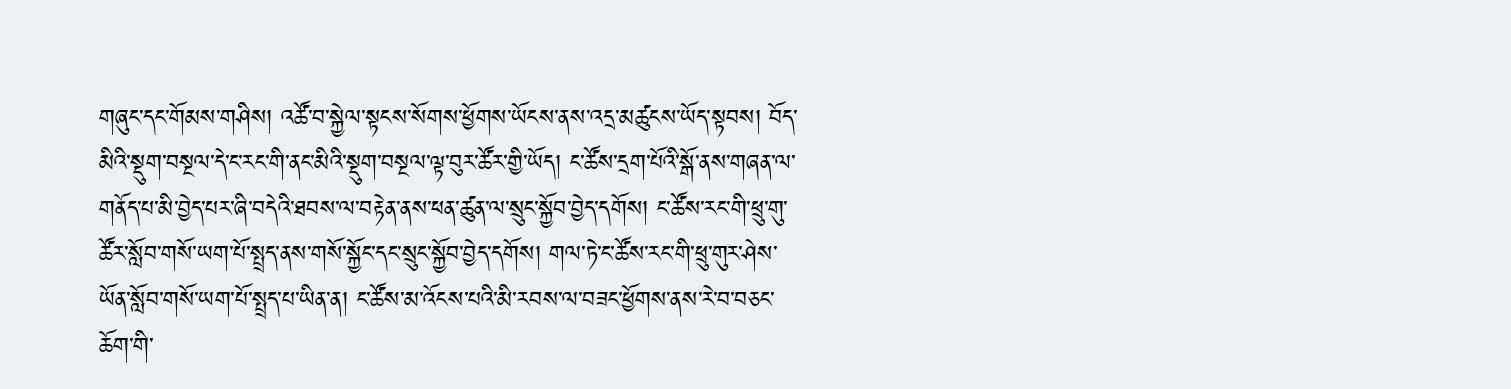གཞུང་དང་གོམས་གཤིས། འཚོ་བ་སྐྱེལ་སྟངས་སོགས་ཕྱོགས་ཡོངས་ནས་འདྲ་མཚུངས་ཡོད་སྟབས། བོད་མིའི་སྡུག་བསྔལ་དེ་ང་རང་གི་ནང་མིའི་སྡུག་བསྔལ་ལྟ་བུར་ཚོར་གྱི་ཡོད། ང་ཚོས་དྲག་པོའི་སྒོ་ནས་གཞན་ལ་གནོད་པ་མི་བྱེད་པར་ཞི་བདེའི་ཐབས་ལ་བརྟེན་ནས་ཕན་ཚུན་ལ་སྲུང་སྐྱོབ་བྱེད་དགོས། ང་ཚོས་རང་གི་ཕྲུ་གུ་ཚོར་སློབ་གསོ་ཡག་པོ་སྤྲད་ནས་གསོ་སྐྱོང་དང་སྲུང་སྐྱོབ་བྱེད་དགོས། གལ་ཏེ་ང་ཚོས་རང་གི་ཕྲུ་གུར་ཤེས་ཡོན་སློབ་གསོ་ཡག་པོ་སྤྲད་པ་ཡིན་ན། ང་ཚོས་མ་འོངས་པའི་མི་རབས་ལ་བཟང་ཕྱོགས་ནས་རེ་བ་བཅང་ཆོག་གི་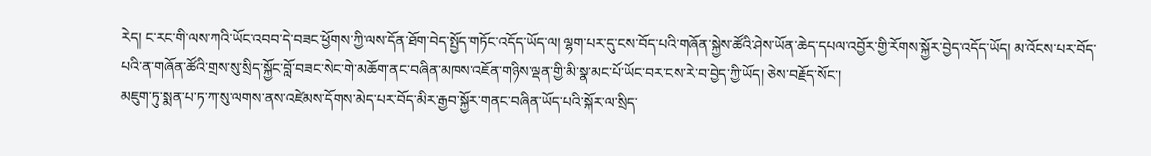རེད། ང་རང་གི་ལས་ཀའི་ཡོང་འབབ་དེ་བཟང་ཕྱོགས་ཀྱི་ལས་དོན་ཐོག་བེད་སྤྱོད་གཏོང་འདོད་ཡོད་ལ། ལྷག་པར་དུ་ངས་བོད་པའི་གཞོན་སྐྱེས་ཚོའི་ཤེས་ཡོན་ཆེད་དཔལ་འབྱོར་གྱི་རོགས་སྐྱོར་བྱེད་འདོད་ཡོད། མ་འོངས་པར་བོད་པའི་ན་གཞོན་ཚོའི་གྲས་སུ་སྲིད་སྐྱོང་བློ་བཟང་སེང་གེ་མཆོག་ནང་བཞིན་མཁས་འཇོན་གཉིས་ལྡན་གྱི་མི་སྣ་མང་པོ་ཡོང་བར་ངས་རེ་བ་བྱེད་ཀྱི་ཡོད། ཅེས་བརྗོད་སོང་།
མཇུག་ཏུ་སྨན་པ་ཏ་ཀ་སུ་ལགས་ནས་འཛེམས་དོགས་མེད་པར་བོད་མིར་རྒྱབ་སྐྱོར་གནང་བཞིན་ཡོད་པའི་སྐོར་ལ་སྲིད་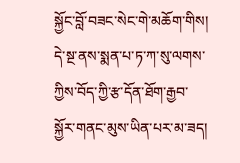སྐྱོང་བློ་བཟང་སེང་གེ་མཆོག་གིས། དེ་སྔ་ནས་སྨན་པ་ཏ་ཀ་སུ་ལགས་ཀྱིས་བོད་ཀྱི་རྩ་དོན་ཐོག་རྒྱབ་སྐྱོར་གནང་མུས་ཡིན་པར་མ་ཟད།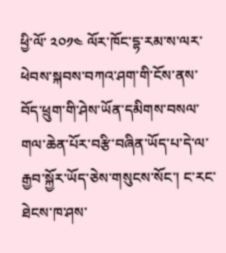ཕྱི་ལོ་ ༢༠༡༤ ལོར་ཁོང་དྷ་རམ་ས་ལར་ཕེབས་སྐབས་བཀའ་ཤག་གི་ངོས་ནས་བོད་ཕྲུག་གི་ཤེས་ཡོན་དམིགས་བསལ་གལ་ཆེན་པོར་བརྩི་བཞིན་ཡོད་པ་དེ་ལ་རྒྱབ་སྐྱོར་ཡོད་ཅེས་གསུངས་སོང་། ང་རང་ཐེངས་ཁ་ཤས་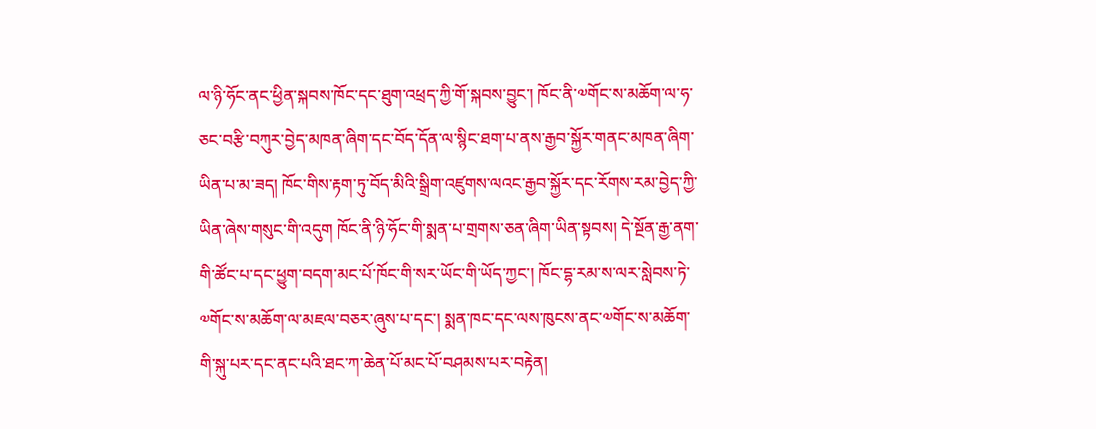ལ་ཉི་ཧོང་ནང་ཕྱིན་སྐབས་ཁོང་དང་ཐུག་འཕྲད་ཀྱི་གོ་སྐབས་བྱུང་། ཁོང་ནི་༧གོང་ས་མཆོག་ལ་ཧ་ཅང་བརྩི་བཀུར་བྱེད་མཁན་ཞིག་དང་བོད་དོན་ལ་སྙིང་ཐག་པ་ནས་རྒྱབ་སྐྱོར་གནང་མཁན་ཞིག་ཡིན་པ་མ་ཟད། ཁོང་གིས་རྟག་ཏུ་བོད་མིའི་སྒྲིག་འཛུགས་ལའང་རྒྱབ་སྐྱོར་དང་རོགས་རམ་བྱེད་ཀྱི་ཡིན་ཞེས་གསུང་གི་འདུག ཁོང་ནི་ཉི་ཧོང་གི་སྨན་པ་གྲགས་ཅན་ཞིག་ཡིན་སྟབས། དེ་སྔོན་རྒྱ་ནག་གི་ཚོང་པ་དང་ཕྱུག་བདག་མང་པོ་ཁོང་གི་སར་ཡོང་གི་ཡོད་ཀྱང་། ཁོང་དྷ་རམ་ས་ལར་སླེབས་ཏེ་༧གོང་ས་མཆོག་ལ་མཇལ་བཅར་ཞུས་པ་དང་། སྨན་ཁང་དང་ལས་ཁུངས་ནང་༧གོང་ས་མཆོག་གི་སྐུ་པར་དང་ནང་པའི་ཐང་ཀ་ཆེན་པོ་མང་པོ་བཤམས་པར་བརྟེན།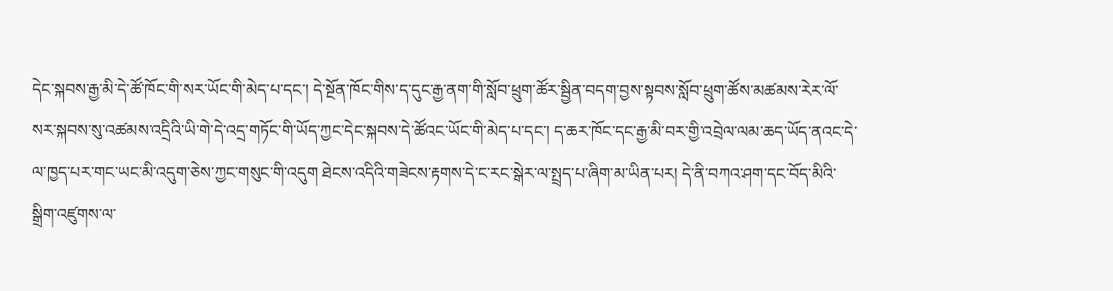དེང་སྐབས་རྒྱ་མི་དེ་ཚོ་ཁོང་གི་སར་ཡོང་གི་མེད་པ་དང་། དེ་སྔོན་ཁོང་གིས་ད་དུང་རྒྱ་ནག་གི་སློབ་ཕྲུག་ཚོར་སྦྱིན་བདག་བྱས་སྟབས་སློབ་ཕྲུག་ཚོས་མཚམས་རེར་ལོ་སར་སྐབས་སུ་འཚམས་འདྲིའི་ཡི་གེ་དེ་འདྲ་གཏོང་གི་ཡོད་ཀྱང་དེང་སྐབས་དེ་ཚོའང་ཡོང་གི་མེད་པ་དང་། ད་ཆར་ཁོང་དང་རྒྱ་མི་བར་གྱི་འབྲེལ་ལམ་ཆད་ཡོད་ནའང་དེ་ལ་ཁྱད་པར་གང་ཡང་མི་འདུག་ཅེས་ཀྱང་གསུང་གི་འདུག ཐེངས་འདིའི་གཟེངས་རྟགས་དེ་ང་རང་སྒེར་ལ་སྤྲད་པ་ཞིག་མ་ཡིན་པར། དེ་ནི་བཀའ་ཤག་དང་བོད་མིའི་སྒྲིག་འཛུགས་ལ་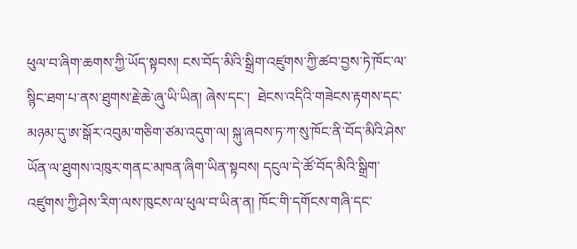ཕུལ་བ་ཞིག་ཆགས་ཀྱི་ཡོད་སྟབས། ངས་བོད་མིའི་སྒྲིག་འཛུགས་ཀྱི་ཚབ་བྱས་ཏེ་ཁོང་ལ་སྙིང་ཐག་པ་ནས་ཐུགས་རྗེ་ཆེ་ཞུ་ཡི་ཡིན། ཞེས་དང་།  ཐེངས་འདིའི་གཟེངས་རྟགས་དང་མཉམ་དུ་ཨ་སྒོར་འབུམ་གཅིག་ཙམ་འདུག་ལ། སྐུ་ཞབས་ཏ་ཀ་སུ་ཁོང་ནི་བོད་མིའི་ཤེས་ཡོན་ལ་ཐུགས་འཁུར་གནང་མཁན་ཞིག་ཡིན་སྟབས། དངུལ་དེ་ཚོ་བོད་མིའི་སྒྲིག་འཛུགས་ཀྱི་ཤེས་རིག་ལས་ཁུངས་ལ་ཕུལ་བ་ཡིན་ན། ཁོང་གི་དགོངས་གཞི་དང་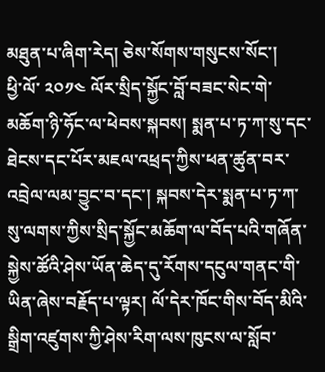མཐུན་པ་ཞིག་རེད། ཅེས་སོགས་གསུངས་སོང་།
ཕྱི་ལོ་ ༢༠༡༤ ལོར་སྲིད་སྐྱོང་བློ་བཟང་སེང་གེ་མཆོག་ཉི་ཧོང་ལ་ཕེབས་སྐབས། སྨན་པ་ཏ་ཀ་སུ་དང་ཐེངས་དང་པོར་མཇལ་འཕྲད་ཀྱིས་ཕན་ཚུན་བར་འབྲེལ་ལམ་བྱུང་བ་དང་། སྐབས་དེར་སྨན་པ་ཏ་ཀ་སུ་ལགས་ཀྱིས་སྲིད་སྐྱོང་མཆོག་ལ་བོད་པའི་གཞོན་སྐྱེས་ཚོའི་ཤེས་ཡོན་ཆེད་དུ་རོགས་དངུལ་གནང་གི་ཡིན་ཞེས་བརྗོད་པ་ལྟར། ལོ་དེར་ཁོང་གིས་བོད་མིའི་སྒྲིག་འཛུགས་ཀྱི་ཤེས་རིག་ལས་ཁུངས་ལ་སློབ་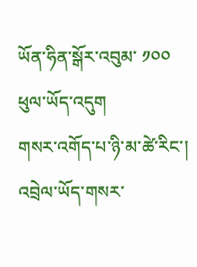ཡོན་ཧིན་སྒོར་འབུམ་ ༡༠༠ ཕུལ་ཡོད་འདུག
གསར་འགོད་པ་ཉི་མ་ཚེ་རིང་།
འབྲེལ་ཡོད་གསར་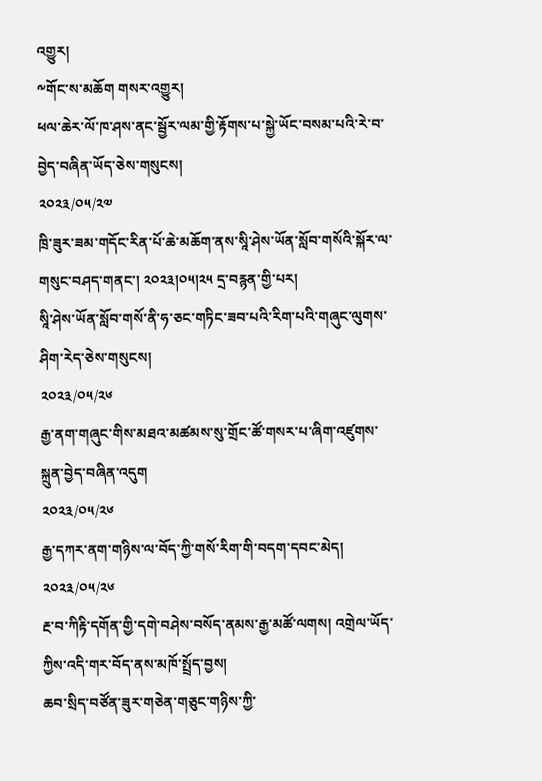འགྱུར།
༸གོང་ས་མཆོག གསར་འགྱུར།
ཕལ་ཆེར་ལོ་ཁ་ཤས་ནང་སྦྱོར་ལམ་གྱི་རྟོགས་པ་སྐྱེ་ཡོང་བསམ་པའི་རེ་བ་བྱེད་བཞིན་ཡོད་ཅེས་གསུངས།
༢༠༢༣/༠༥/༢༧
ཁྲི་ཟུར་ཟམ་གདོང་རིན་པོ་ཆེ་མཆོག་ནས་སཱི་ཤེས་ཡོན་སློབ་གསོའི་སྐོར་ལ་གསུང་བཤད་གནང་། ༢༠༢༣།༠༥།༢༥ དྲ་བརྙན་གྱི་པར།
སཱི་ཤེས་ཡོན་སློབ་གསོ་ནི་ཧ་ཅང་གཏིང་ཟབ་པའི་རིག་པའི་གཞུང་ལུགས་ཤིག་རེད་ཅེས་གསུངས།
༢༠༢༣/༠༥/༢༦
རྒྱ་ནག་གཞུང་གིས་མཐའ་མཚམས་སུ་གྲོང་ཚོ་གསར་པ་ཞིག་འཛུགས་སྐྲུན་བྱེད་བཞིན་འདུག
༢༠༢༣/༠༥/༢༦
རྒྱ་དཀར་ནག་གཉིས་ལ་བོད་ཀྱི་གསོ་རིག་གི་བདག་དབང་མེད།
༢༠༢༣/༠༥/༢༦
རྔ་བ་ཀིརྟི་དགོན་གྱི་དགེ་བཤེས་བསོད་ནམས་རྒྱ་མཚོ་ལགས། འགྲེལ་ཡོད་ཀྱིས་འདི་གར་བོད་ནས་མཁོ་སྤྲོད་བྱས།
ཆབ་སྲིད་བཙོན་ཟུར་གཅེན་གཅུང་གཉིས་ཀྱི་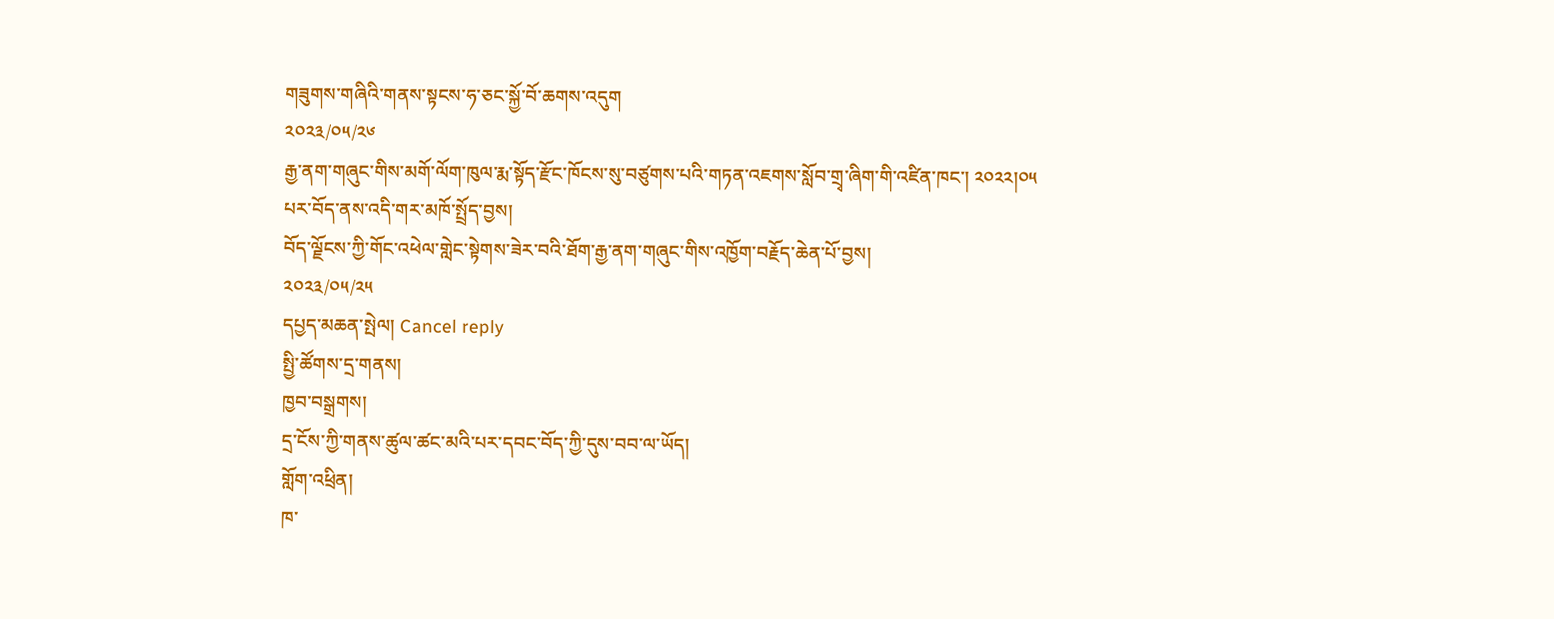གཟུགས་གཞིའི་གནས་སྟངས་ཧ་ཅང་སྐྱོ་བོ་ཆགས་འདུག
༢༠༢༣/༠༥/༢༦
རྒྱ་ནག་གཞུང་གིས་མགོ་ལོག་ཁུལ་རྨ་སྟོད་རྫོང་ཁོངས་སུ་བཙུགས་པའི་གཏན་འཇགས་སློབ་གྲྭ་ཞིག་གི་འཛིན་ཁང་། ༢༠༢༢།༠༥ པར་བོད་ནས་འདི་གར་མཁོ་སྤྲོད་བྱས།
བོད་ལྗོངས་ཀྱི་གོང་འཕེལ་གླེང་སྟེགས་ཟེར་བའི་ཐོག་རྒྱ་ནག་གཞུང་གིས་འཁྱོག་བརྗོད་ཆེན་པོ་བྱས།
༢༠༢༣/༠༥/༢༥
དཔྱད་མཆན་སྤེལ། Cancel reply
སྤྱི་ཚོགས་དྲ་གནས།
ཁྱབ་བསྒྲགས།
དྲ་ངོས་ཀྱི་གནས་ཚུལ་ཚང་མའི་པར་དབང་བོད་ཀྱི་དུས་བབ་ལ་ཡོད།
གློག་འཕྲིན།
ཁ་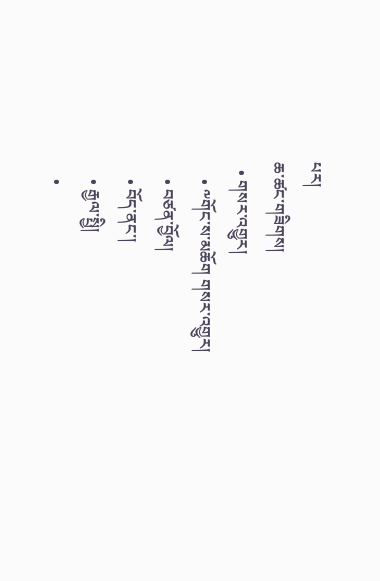པར།
ཆ་ཚང་གཟིགས།
  • གསར་འགྱུར།
    • ༸གོང་ས་མཆོག གསར་འགྱུར།
    • བཙན་བྱོལ།
    • བོད་ནང་།
    • རྒྱལ་སྤྱི།
    •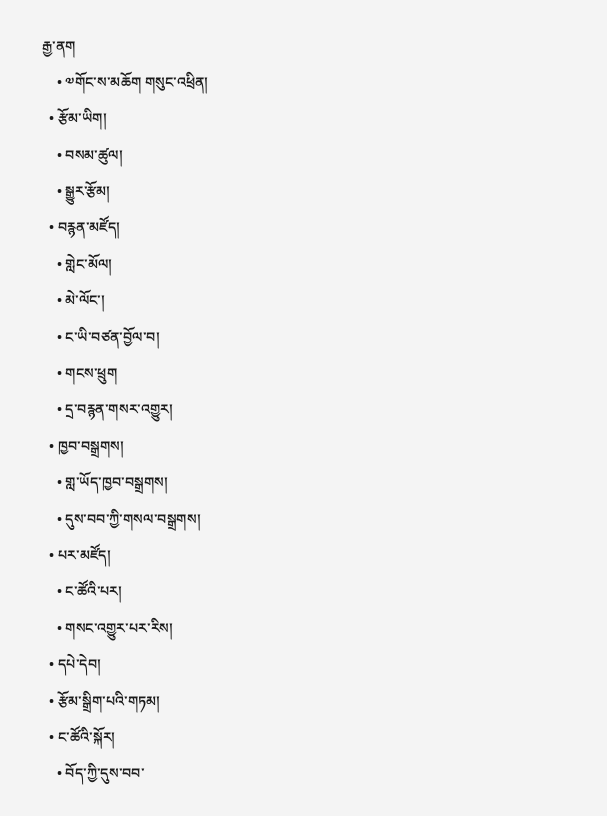རྒྱ་ནག
    • ༧གོང་ས་མཆོག གསུང་འཕྲིན།
  • རྩོམ་ཡིག།
    • བསམ་ཚུལ།
    • སྒྱུར་རྩོམ།
  • བརྙན་མཛོད།
    • གླེང་མོལ།
    • མེ་ལོང་།
    • ང་ཡི་བཙན་བྱོལ་བ།
    • གངས་ཕྲུག
    • དྲ་བརྙན་གསར་འགྱུར།
  • ཁྱབ་བསྒྲགས།
    • གླ་ཡོད་ཁྱབ་བསྒྲགས།
    • དུས་བབ་ཀྱི་གསལ་བསྒྲགས།
  • པར་མཛོད།
    • ང་ཚོའི་པར།
    • གསང་འགྱུར་པར་རིས།
  • དཔེ་དེབ།
  • རྩོམ་སྒྲིག་པའི་གཏམ།
  • ང་ཚོའི་སྐོར།
    • བོད་ཀྱི་དུས་བབ་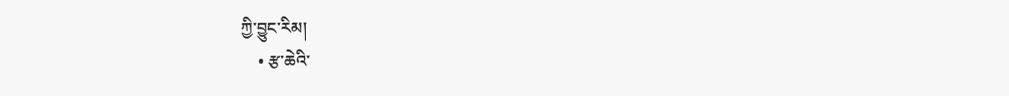ཀྱི་བྱུང་རིམ།
    • རྩ་ཆེའི་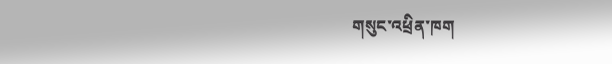གསུང་འཕྲིན་ཁག